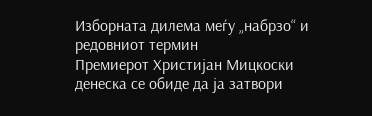Изборната дилема меѓу „набрзо“ и редовниот термин
Премиерот Христијан Мицкоски денеска се обиде да ја затвори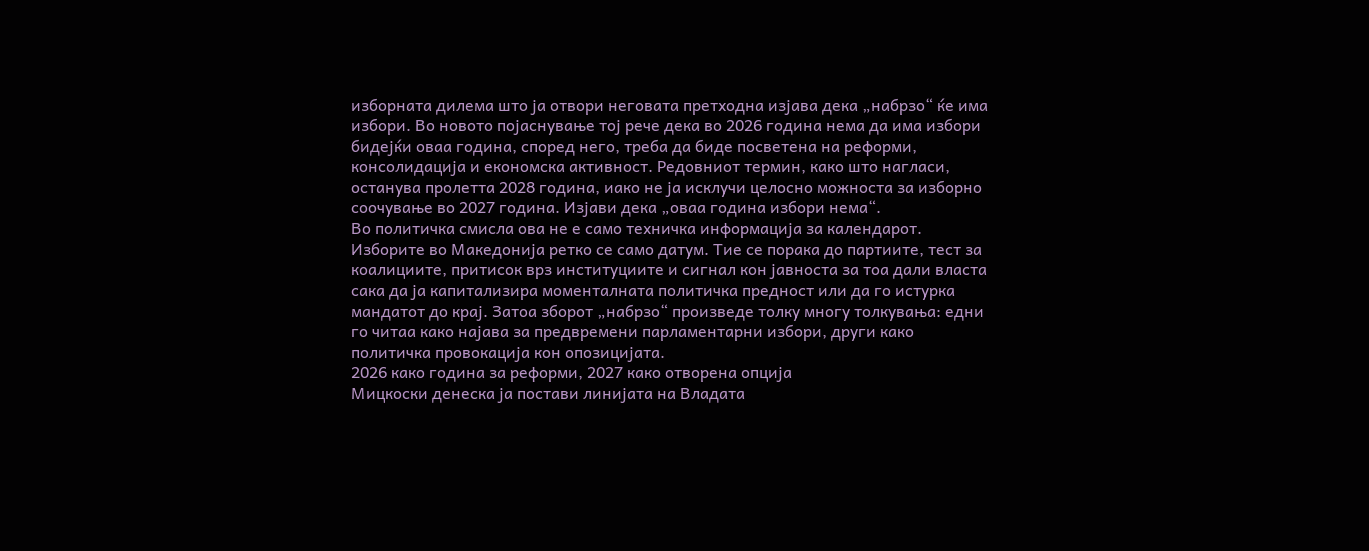изборната дилема што ја отвори неговата претходна изјава дека „набрзо“ ќе има избори. Во новото појаснување тој рече дека во 2026 година нема да има избори бидејќи оваа година, според него, треба да биде посветена на реформи, консолидација и економска активност. Редовниот термин, како што нагласи, останува пролетта 2028 година, иако не ја исклучи целосно можноста за изборно соочување во 2027 година. Изјави дека „оваа година избори нема“.
Во политичка смисла ова не е само техничка информација за календарот. Изборите во Македонија ретко се само датум. Тие се порака до партиите, тест за коалициите, притисок врз институциите и сигнал кон јавноста за тоа дали власта сака да ја капитализира моменталната политичка предност или да го истурка мандатот до крај. Затоа зборот „набрзо“ произведе толку многу толкувања: едни го читаа како најава за предвремени парламентарни избори, други како политичка провокација кон опозицијата.
2026 како година за реформи, 2027 како отворена опција
Мицкоски денеска ја постави линијата на Владата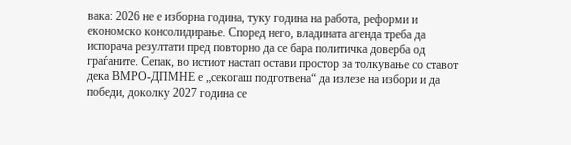вака: 2026 не е изборна година, туку година на работа, реформи и економско консолидирање. Според него, владината агенда треба да испорача резултати пред повторно да се бара политичка доверба од граѓаните. Сепак, во истиот настап остави простор за толкување со ставот дека ВМРО-ДПМНЕ е „секогаш подготвена“ да излезе на избори и да победи, доколку 2027 година се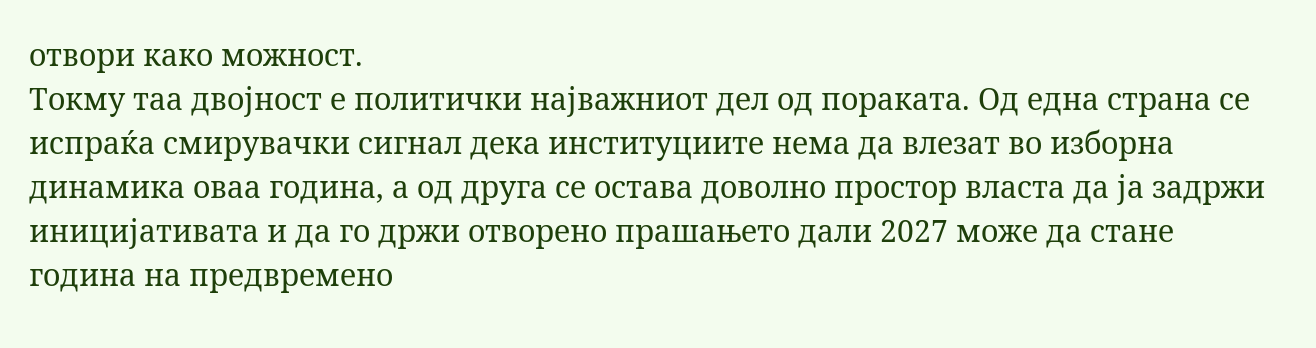отвори како можност.
Токму таа двојност е политички најважниот дел од пораката. Од една страна се испраќа смирувачки сигнал дека институциите нема да влезат во изборна динамика оваа година, а од друга се остава доволно простор власта да ја задржи иницијативата и да го држи отворено прашањето дали 2027 може да стане година на предвремено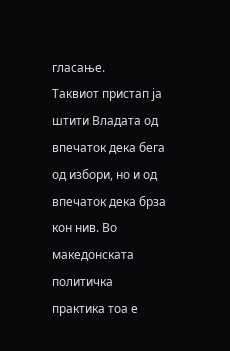гласање.
Таквиот пристап ја штити Владата од впечаток дека бега од избори, но и од впечаток дека брза кон нив. Во македонската политичка практика тоа е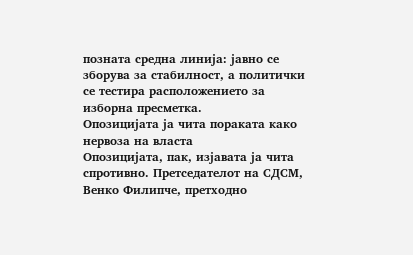позната средна линија: јавно се зборува за стабилност, а политички се тестира расположението за изборна пресметка.
Опозицијата ја чита пораката како нервоза на власта
Опозицијата, пак, изјавата ја чита спротивно. Претседателот на СДСМ, Венко Филипче, претходно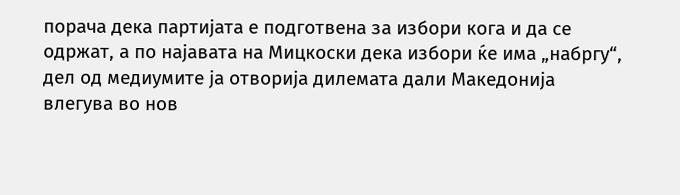порача дека партијата е подготвена за избори кога и да се одржат, а по најавата на Мицкоски дека избори ќе има „набргу“, дел од медиумите ја отворија дилемата дали Македонија влегува во нов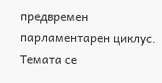предвремен парламентарен циклус. Темата се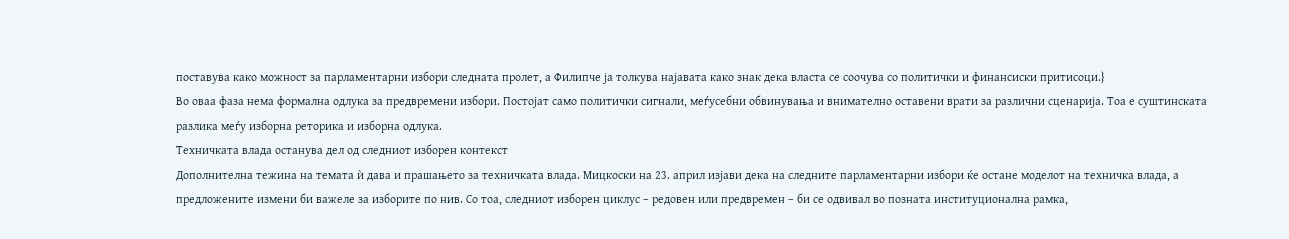поставува како можност за парламентарни избори следната пролет, а Филипче ја толкува најавата како знак дека власта се соочува со политички и финансиски притисоци.}
Во оваа фаза нема формална одлука за предвремени избори. Постојат само политички сигнали, меѓусебни обвинувања и внимателно оставени врати за различни сценарија. Тоа е суштинската разлика меѓу изборна реторика и изборна одлука.
Техничката влада останува дел од следниот изборен контекст
Дополнителна тежина на темата ѝ дава и прашањето за техничката влада. Мицкоски на 23. април изјави дека на следните парламентарни избори ќе остане моделот на техничка влада, а предложените измени би важеле за изборите по нив. Со тоа, следниот изборен циклус – редовен или предвремен – би се одвивал во позната институционална рамка,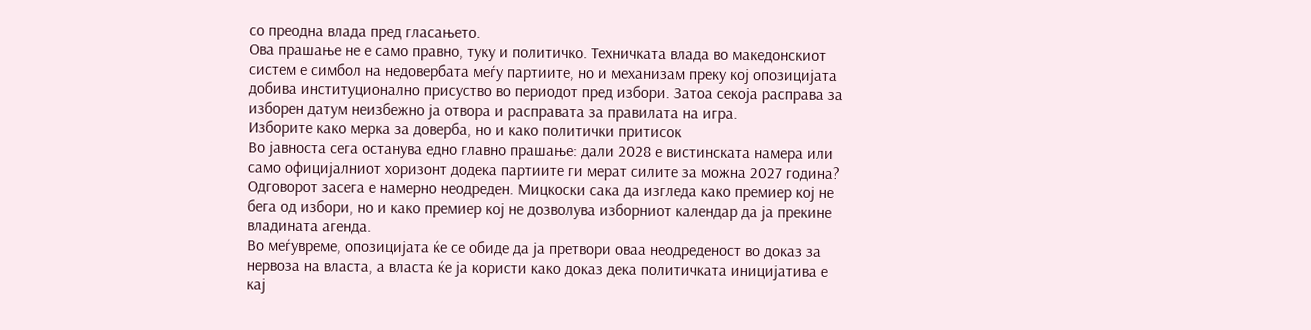со преодна влада пред гласањето.
Ова прашање не е само правно, туку и политичко. Техничката влада во македонскиот систем е симбол на недовербата меѓу партиите, но и механизам преку кој опозицијата добива институционално присуство во периодот пред избори. Затоа секоја расправа за изборен датум неизбежно ја отвора и расправата за правилата на игра.
Изборите како мерка за доверба, но и како политички притисок
Во јавноста сега останува едно главно прашање: дали 2028 е вистинската намера или само официјалниот хоризонт додека партиите ги мерат силите за можна 2027 година? Одговорот засега е намерно неодреден. Мицкоски сака да изгледа како премиер кој не бега од избори, но и како премиер кој не дозволува изборниот календар да ја прекине владината агенда.
Во меѓувреме, опозицијата ќе се обиде да ја претвори оваа неодреденост во доказ за нервоза на власта, а власта ќе ја користи како доказ дека политичката иницијатива е кај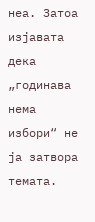неа. Затоа изјавата дека „годинава нема избори“ не ја затвора темата.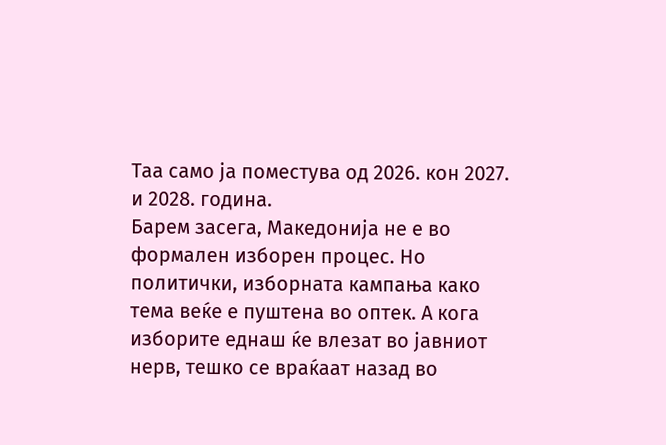Таа само ја поместува од 2026. кон 2027. и 2028. година.
Барем засега, Македонија не е во формален изборен процес. Но политички, изборната кампања како тема веќе е пуштена во оптек. А кога изборите еднаш ќе влезат во јавниот нерв, тешко се враќаат назад во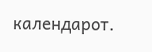календарот.